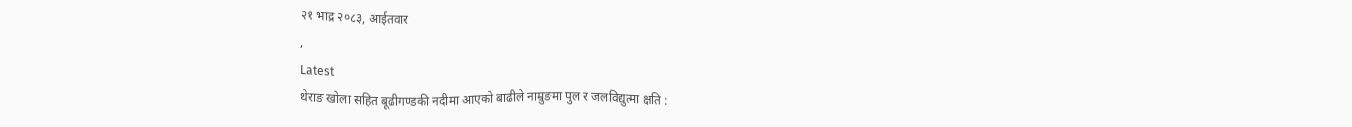२१ भाद्र २०८३, आईतवार
,
Latest
थेराङ खोला सहित बूढीगण्डकी नदीमा आएको बाढीले नाम्रुङमा पुल र जलविद्युत्मा क्षति :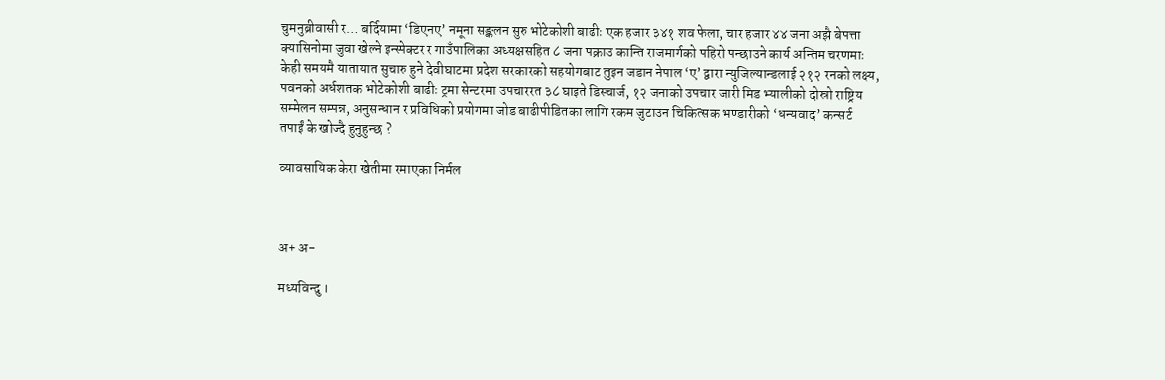चुमनुब्रीवासी र… बर्दियामा ‘डिएनए’ नमूना सङ्कलन सुरु भोटेकोशी बाढीः एक हजार ३४१ शव फेला, चार हजार ४४ जना अझै बेपत्ता क्यासिनोमा जुवा खेल्ने इन्स्पेक्टर र गाउँपालिका अध्यक्षसहित ८ जना पक्राउ कान्ति राजमार्गको पहिरो पन्छाउने कार्य अन्तिम चरणमाः केही समयमै यातायात सुचारु हुने देवीघाटमा प्रदेश सरकारको सहयोगबाट तुइन जडान नेपाल ‘ए’ द्वारा न्युजिल्यान्डलाई २१२ रनको लक्ष्य, पवनको अर्धशतक भोटेकोशी बाढीः ट्रमा सेन्टरमा उपचाररत ३८ घाइते डिस्चार्ज, १२ जनाको उपचार जारी मिड भ्यालीको दोस्रो राष्ट्रिय सम्मेलन सम्पन्न, अनुसन्धान र प्रविधिको प्रयोगमा जोड बाढीपीडितका लागि रकम जुटाउन चिकित्सक भण्डारीको ‘धन्यवाद’ कन्सर्ट
तपाईं के खोज्दै हुनुहुन्छ ?

व्यावसायिक केरा खेतीमा रमाएका निर्मल



अ+ अ-

मध्यविन्दु ।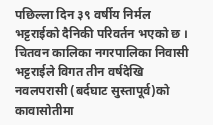पछिल्ला दिन ३९ वर्षीय निर्मल भट्टराईको दैनिकी परिवर्तन भएको छ । चितवन कालिका नगरपालिका निवासी भट्टराईले विगत तीन वर्षदेखि नवलपरासी (बर्दघाट सुस्तापूर्व)को कावासोतीमा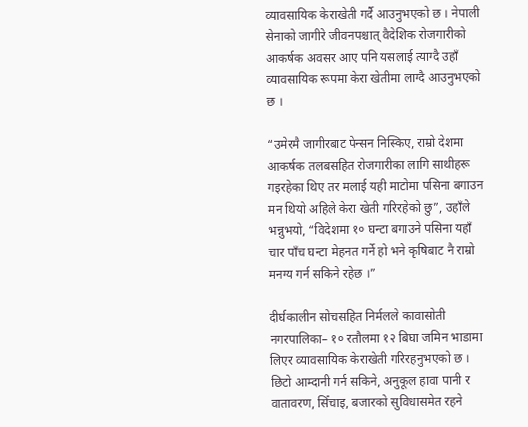व्यावसायिक केराखेती गर्दै आउनुभएको छ । नेपाली सेनाको जागीरे जीवनपश्चात् वैदेशिक रोजगारीको आकर्षक अवसर आए पनि यसलाई त्याग्दै उहाँ व्यावसायिक रूपमा केरा खेतीमा लाग्दै आउनुभएको छ ।

“उमेरमै जागीरबाट पेन्सन निस्किए, राम्रो देशमा आकर्षक तलबसहित रोजगारीका लागि साथीहरू गइरहेका थिए तर मलाई यही माटोमा पसिना बगाउन मन थियो अहिले केरा खेती गरिरहेको छु”, उहाँले भन्नुभयो, “विदेशमा १० घन्टा बगाउने पसिना यहाँ चार पाँच घन्टा मेहनत गर्ने हो भने कृषिबाट नै राम्रो मनग्य गर्न सकिने रहेछ ।”

दीर्घकालीन सोचसहित निर्मलले कावासोती नगरपालिका– १० रतौलमा १२ बिघा जमिन भाडामा लिएर व्यावसायिक केराखेती गरिरहनुभएको छ । छिटो आम्दानी गर्न सकिने, अनुकूल हावा पानी र वातावरण, सिँचाइ, बजारको सुविधासमेत रहने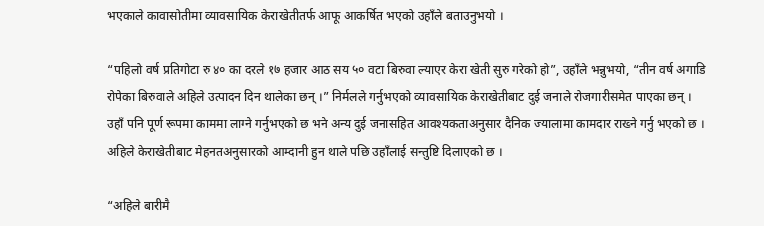भएकाले कावासोतीमा व्यावसायिक केराखेतीतर्फ आफू आकर्षित भएको उहाँले बताउनुभयो ।

“पहिलो वर्ष प्रतिगोटा रु ४० का दरले १७ हजार आठ सय ५० वटा बिरुवा ल्याएर केरा खेती सुरु गरेको हो”, उहाँले भन्नुभयो, “तीन वर्ष अगाडि रोपेका बिरुवाले अहिले उत्पादन दिन थालेका छन् ।” निर्मलले गर्नुभएको व्यावसायिक केराखेतीबाट दुई जनाले रोजगारीसमेत पाएका छन् । उहाँ पनि पूर्ण रूपमा काममा लाग्ने गर्नुभएको छ भने अन्य दुई जनासहित आवश्यकताअनुसार दैनिक ज्यालामा कामदार राख्ने गर्नु भएको छ । अहिले केराखेतीबाट मेहनतअनुसारको आम्दानी हुन थाले पछि उहाँलाई सन्तुष्टि दिलाएको छ ।

“अहिले बारीमै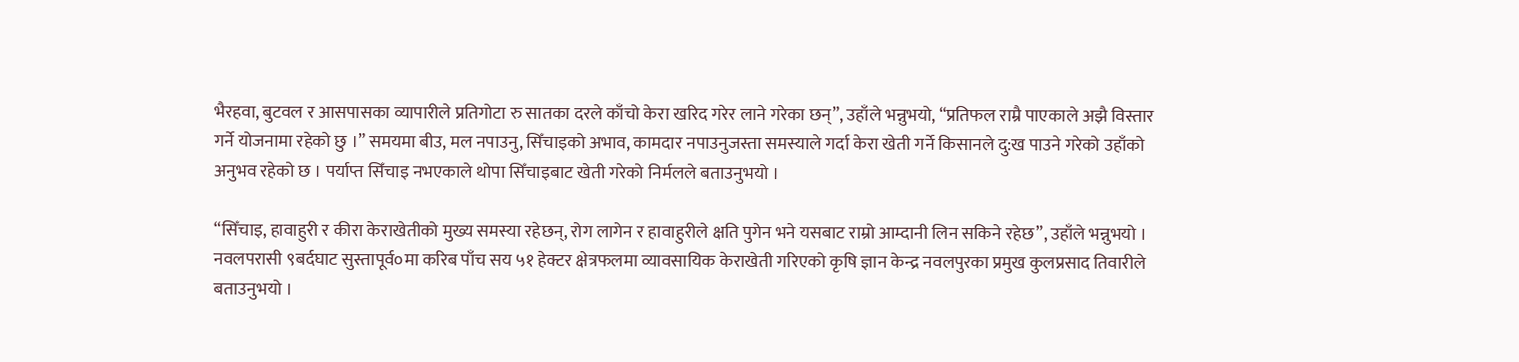भैरहवा, बुटवल र आसपासका व्यापारीले प्रतिगोटा रु सातका दरले काँचो केरा खरिद गरेर लाने गरेका छन्”, उहाँले भन्नुभयो, “प्रतिफल राम्रै पाएकाले अझै विस्तार गर्ने योजनामा रहेको छु ।” समयमा बीउ, मल नपाउनु, सिँचाइको अभाव, कामदार नपाउनुजस्ता समस्याले गर्दा केरा खेती गर्ने किसानले दु:ख पाउने गरेको उहाँको अनुभव रहेको छ । पर्याप्त सिँचाइ नभएकाले थोपा सिँचाइबाट खेती गरेको निर्मलले बताउनुभयो ।

“सिँचाइ, हावाहुरी र कीरा केराखेतीको मुख्य समस्या रहेछन्, रोग लागेन र हावाहुरीले क्षति पुगेन भने यसबाट राम्रो आम्दानी लिन सकिने रहेछ”, उहाँले भन्नुभयो । नवलपरासी ९बर्दघाट सुस्तापूर्व०मा करिब पाँच सय ५१ हेक्टर क्षेत्रफलमा व्यावसायिक केराखेती गरिएको कृषि ज्ञान केन्द्र नवलपुरका प्रमुख कुलप्रसाद तिवारीले बताउनुभयो ।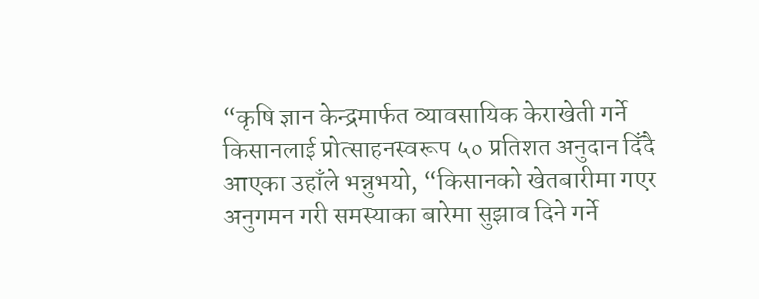“कृषि ज्ञान केन्द्रमार्फत व्यावसायिक केराखेती गर्ने किसानलाई प्रोत्साहनस्वरूप ५० प्रतिशत अनुदान दिँदै आएका उहाँले भन्नुभयो, “किसानको खेतबारीमा गएर अनुगमन गरी समस्याका बारेमा सुझाव दिने गर्ने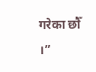गरेका छौँ ।”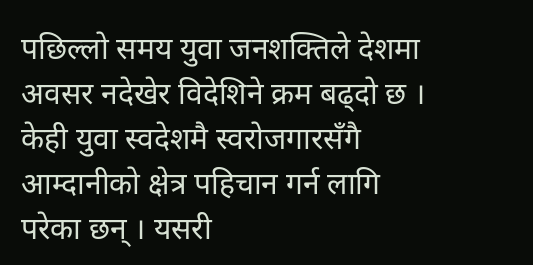पछिल्लो समय युवा जनशक्तिले देशमा अवसर नदेखेर विदेशिने क्रम बढ्दो छ । केही युवा स्वदेशमै स्वरोजगारसँगै आम्दानीको क्षेत्र पहिचान गर्न लागि परेका छन् । यसरी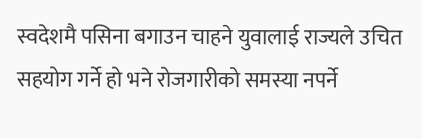स्वदेशमै पसिना बगाउन चाहने युवालाई राज्यले उचित सहयोग गर्ने हो भने रोजगारीको समस्या नपर्ने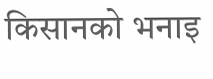किसानको भनाइ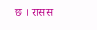छ । रासस